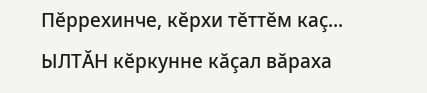Пĕррехинче, кĕрхи тĕттĕм каç...
ЫЛТĂН кĕркунне кăçал вăраха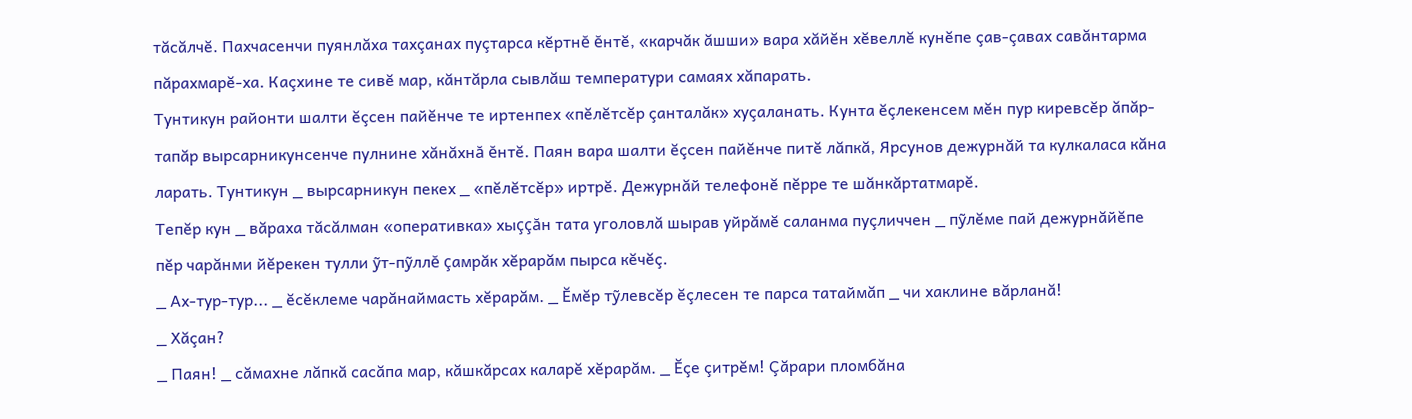тăсăлчĕ. Пахчасенчи пуянлăха тахçанах пуçтарса кĕртнĕ ĕнтĕ, «карчăк ăшши» вара хăйĕн хĕвеллĕ кунĕпе çав-çавах савăнтарма пăрахмарĕ-ха. Каçхине те сивĕ мар, кăнтăрла сывлăш температури самаях хăпарать.
Тунтикун районти шалти ĕçсен пайĕнче те иртенпех «пĕлĕтсĕр çанталăк» хуçаланать. Кунта ĕçлекенсем мĕн пур киревсĕр ăпăр-тапăр вырсарникунсенче пулнине хăнăхнă ĕнтĕ. Паян вара шалти ĕçсен пайĕнче питĕ лăпкă, Ярсунов дежурнăй та кулкаласа кăна ларать. Тунтикун _ вырсарникун пекех _ «пĕлĕтсĕр» иртрĕ. Дежурнăй телефонĕ пĕрре те шăнкăртатмарĕ.
Тепĕр кун _ вăраха тăсăлман «оперативка» хыççăн тата уголовлă шырав уйрăмĕ саланма пуçличчен _ пỹлĕме пай дежурнăйĕпе пĕр чарăнми йĕрекен тулли ỹт-пỹллĕ çамрăк хĕрарăм пырса кĕчĕç.
_ Ах-тур-тур... _ ĕсĕклеме чарăнаймасть хĕрарăм. _ Ĕмĕр тỹлевсĕр ĕçлесен те парса татаймăп _ чи хаклине вăрланă!
_ Хăçан?
_ Паян! _ сăмахне лăпкă сасăпа мар, кăшкăрсах каларĕ хĕрарăм. _ Ĕçе çитрĕм! Çăрари пломбăна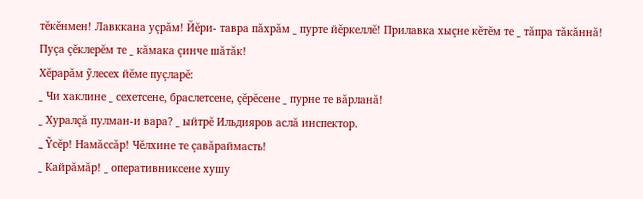тĕкĕнмен! Лавккана уçрăм! Йĕри- тавра пăхрăм _ пурте йĕркеллĕ! Прилавка хыçне кĕтĕм те _ тăпра тăкăннă! Пуçа çĕклерĕм те _ кăмака çинче шăтăк!
Хĕрарăм ỹлесех йĕме пуçларĕ:
_ Чи хаклине _ сехетсене, браслетсене, çĕрĕсене _ пурне те вăрланă!
_ Хуралçă пулман-и вара? _ ыйтрĕ Ильдияров аслă инспектор.
_ Ỹсĕр! Намăссăр! Чĕлхине те çавăраймасть!
_ Кайрăмăр! _ оперативниксене хушу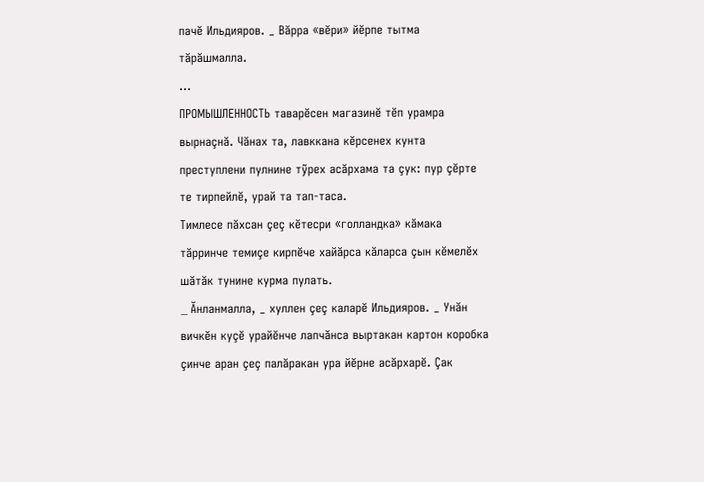пачĕ Ильдияров. _ Вăрра «вĕри» йĕрпе тытма тăрăшмалла.
...
ПРОМЫШЛЕННОСТЬ таварĕсен магазинĕ тĕп урамра вырнаçнă. Чăнах та, лавккана кĕрсенех кунта преступлени пулнине тỹрех асăрхама та çук: пур çĕрте те тирпейлĕ, урай та тап-таса.
Тимлесе пăхсан çеç кĕтесри «голландка» кăмака тăрринче темиçе кирпĕче хайăрса кăларса çын кĕмелĕх шăтăк тунине курма пулать.
_ Ăнланмалла, _ хуллен çеç каларĕ Ильдияров. _ Унăн вичкĕн куçĕ урайĕнче лапчăнса выртакан картон коробка çинче аран çеç палăракан ура йĕрне асăрхарĕ. Çак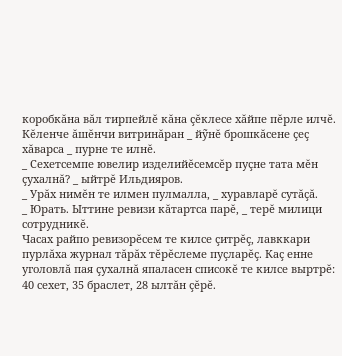коробкăна вăл тирпейлĕ кăна çĕклесе хăйпе пĕрле илчĕ.
Кĕленче ăшĕнчи витринăран _ йỹнĕ брошкăсене çеç хăварса _ пурне те илнĕ.
_ Сехетсемпе ювелир изделийĕсемсĕр пуçне тата мĕн çухалнă? _ ыйтрĕ Ильдияров.
_ Урăх нимĕн те илмен пулмалла, _ хуравларĕ сутăçă.
_ Юрать. Ыттине ревизи кăтартса парĕ, _ терĕ милици сотрудникĕ.
Часах райпо ревизорĕсем те килсе çитрĕç, лавккари пурлăха журнал тăрăх тĕрĕслеме пуçларĕç. Каç енне уголовлă пая çухалнă япаласен списокĕ те килсе выртрĕ: 40 сехет, 35 браслет, 28 ылтăн çĕрĕ.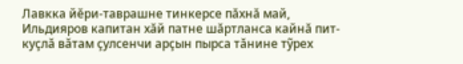Лавкка йĕри-таврашне тинкерсе пăхнă май, Ильдияров капитан хăй патне шăртланса кайнă пит-куçлă вăтам çулсенчи арçын пырса тăнине тỹрех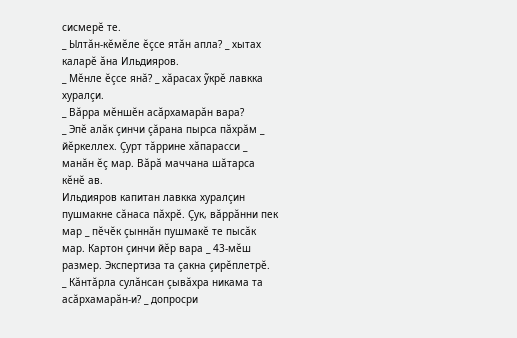сисмерĕ те.
_ Ылтăн-кĕмĕле ĕçсе ятăн апла? _ хытах каларĕ ăна Ильдияров.
_ Мĕнле ĕçсе янă? _ хăрасах ỹкрĕ лавкка хуралçи.
_ Вăрра мĕншĕн асăрхамарăн вара?
_ Эпĕ алăк çинчи çăрана пырса пăхрăм _ йĕркеллех. Çурт тăррине хăпарасси _ манăн ĕç мар. Вăрă маччана шăтарса кĕнĕ ав.
Ильдияров капитан лавкка хуралçин пушмакне сăнаса пăхрĕ. Çук, вăррăнни пек мар _ пĕчĕк çыннăн пушмакĕ те пысăк мар. Картон çинчи йĕр вара _ 43-мĕш размер. Экспертиза та çакна çирĕплетрĕ.
_ Кăнтăрла сулăнсан çывăхра никама та асăрхамарăн-и? _ допросри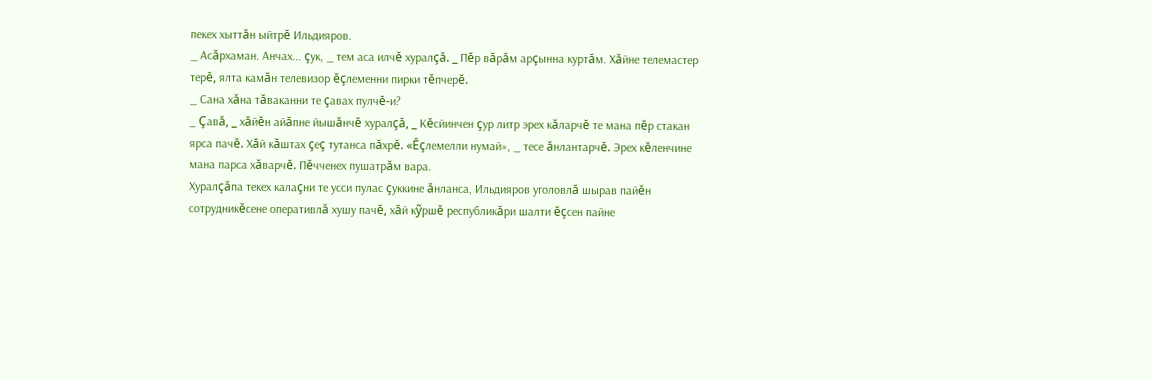пекех хыттăн ыйтрĕ Ильдияров.
_ Асăрхаман. Анчах... çук, _ тем аса илчĕ хуралçă. _ Пĕр вăрăм арçынна куртăм. Хăйне телемастер терĕ, ялта камăн телевизор ĕçлеменни пирки тĕпчерĕ.
_ Сана хăна тăваканни те çавах пулчĕ-и?
_ Çавă, _ хăйĕн айăпне йышăнчĕ хуралçă, _ Кĕсйинчен çур литр эрех кăларчĕ те мана пĕр стакан ярса пачĕ. Хăй кăштах çеç тутанса пăхрĕ. «Ĕçлемелли нумай», _ тесе ăнлантарчĕ. Эрех кĕленчине мана парса хăварчĕ. Пĕчченех пушатрăм вара.
Хуралçăпа текех калаçни те усси пулас çуккине ăнланса, Ильдияров уголовлă шырав пайĕн сотрудникĕсене оперативлă хушу пачĕ, хăй кỹршĕ республикăри шалти ĕçсен пайне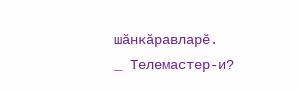шăнкăравларĕ.
_ Телемастер-и?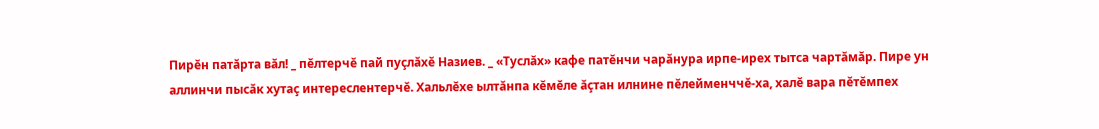Пирĕн патăрта вăл! _ пĕлтерчĕ пай пуçлăхĕ Назиев. _ «Туслăх» кафе патĕнчи чарăнура ирпе-ирех тытса чартăмăр. Пире ун аллинчи пысăк хутаç интереслентерчĕ. Хальлĕхе ылтăнпа кĕмĕле ăçтан илнине пĕлейменччĕ-ха, халĕ вара пĕтĕмпех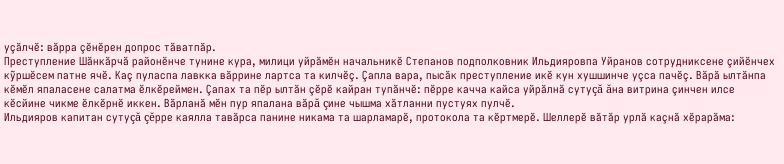уçăлчĕ: вăрра çĕнĕрен допрос тăватпăр.
Преступление Шăнкăрчă районĕнче тунине кура, милици уйрăмĕн начальникĕ Степанов подполковник Ильдияровпа Уйранов сотрудниксене çийĕнчех кỹршĕсем патне ячĕ. Каç пуласпа лавкка вăррине лартса та килчĕç. Çапла вара, пысăк преступление икĕ кун хушшинче уçса пачĕç. Вăрă ылтăнпа кĕмĕл япаласене салатма ĕлкĕреймен. Çапах та пĕр ылтăн çĕрĕ кайран тупăнчĕ: пĕрре качча кайса уйрăлнă сутуçă ăна витрина çинчен илсе кĕсйине чикме ĕлкĕрнĕ иккен. Вăрланă мĕн пур япалана вăрă çине чышма хăтланни пустуях пулчĕ.
Ильдияров капитан сутуçă çĕрре каялла тавăрса панине никама та шарламарĕ, протокола та кĕртмерĕ. Шеллерĕ вăтăр урлă каçнă хĕрарăма: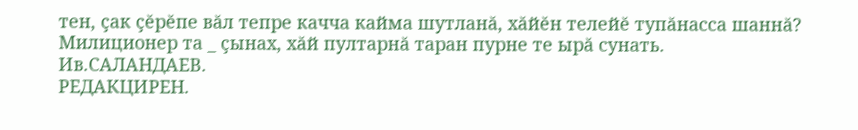тен, çак çĕрĕпе вăл тепре качча кайма шутланă, хăйĕн телейĕ тупăнасса шаннă?
Милиционер та _ çынах, хăй пултарнă таран пурне те ырă сунать.
Ив.САЛАНДАЕВ.
РЕДАКЦИРЕН.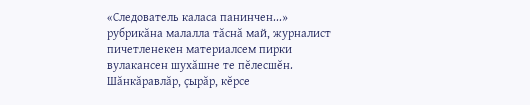«Следователь каласа панинчен...» рубрикăна малалла тăснă май, журналист пичетленекен материалсем пирки вулакансен шухăшне те пĕлесшĕн. Шăнкăравлăр, çырăр, кĕрсе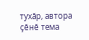тухăр, автора çĕнĕ тема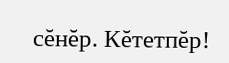сĕнĕр. Кĕтетпĕр!